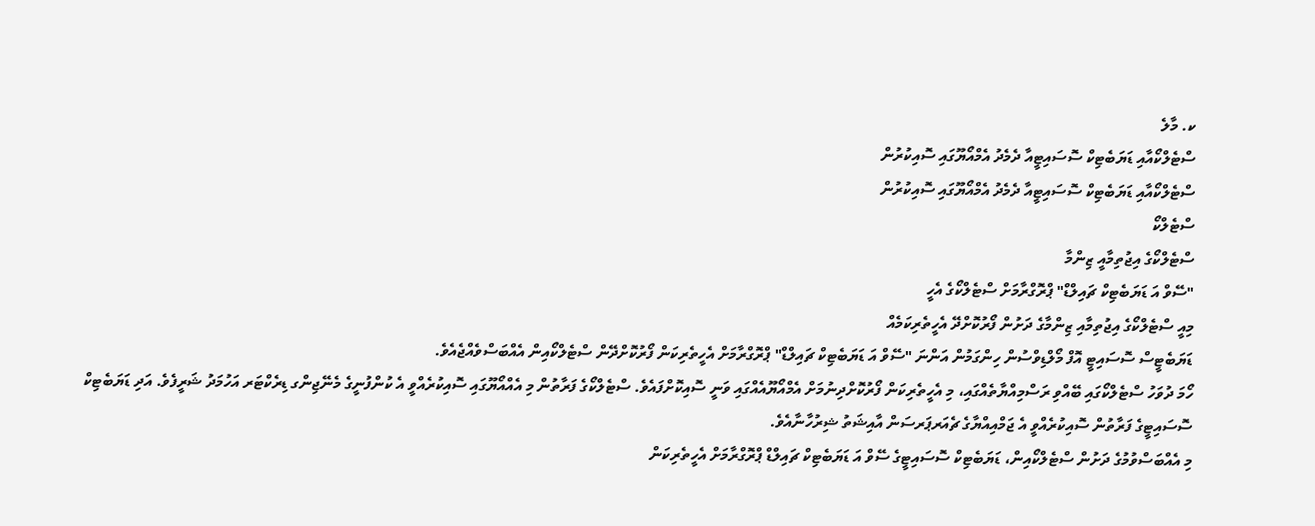ކ. މާލެ
ސްޓެލްކޯއާއި ޑަޔަބެޓިކް ސޮސައިޓީއާ ދެމެދު އެމްއޯޔޫގައި ސޮއިކުރުން
ސްޓެލްކޯއާއި ޑަޔަބެޓިކް ސޮސައިޓީއާ ދެމެދު އެމްއޯޔޫގައި ސޮއިކުރުން
ސްޓެލްކޯ
ސްޓެލްކޯގެ އިޖުތިމާއީ ޒިންމާ
"ސޭވް އަ ޑަޔަބެޓިކް ޗައިލްޑް" ޕްރޮގްރާމަށް ސްޓެލްކޯގެ އެހީ
މިއީ ސްޓެލްކޯގެ އިޖުތިމާއި ޒިންމާގެ ދަށުން ފޯރުކޮށްދޭ އެހީތެރިކަމެއް
ޑަޔަބެޓީސް ސޮސައިޓީ އޮފް މޯލްޑިވްސުން ހިންގަމުން އަންނަ "ސޭވް އަ ޑަޔަބެޓިކް ޗައިލްޑް" ޕްރޮގްރާމަށް އެހީތެރިކަން ފޯރުކޮށްދޭން ސްޓެލްކޯއިން އެއްބަސްވެއްޖެއެވެ.
ހޯމަ ދުވަހު ސްޓެލްކޯގައި ބޭއްވި ރަސްމިއްޔާތެއްގައި، މި އެހީތެރިކަން ފޯރުކޮށްދިނުމަށް އެމްއޯޔޫއެއްގައި ވަނީ ސޮއިކޮށްފައެވެ. ސްޓެލްކޯގެ ފަރާތުން މި އެއްއޯޔޫގައި ސޮއިކުރެއްވީ އެ ކުންފުނީގެ މެނޭޖިންގ ޑިރެކްޓަރ އަހުމަދު ޝަރީފެވެ. އަދި ޑަޔަބެޓިކް ސޮސައިޓީގެ ފަރާތުން ސޮއިކުރެއްވީ އެ ޖަމްއިއްޔާގެ ޗެއަރޕަރސަން އާއިޝަތު ޝިރުހާނާއެވެ.
މި އެއްބަސްވުމުގެ ދަށުން ސްޓެލްކޯއިން، ޑަޔަބެޓިކް ސޮސައިޓީގެ ސޭވް އަ ޑަޔަބެޓިކް ޗައިލްޑް ޕްރޮގްރާމަށް އެހީތެރިކަން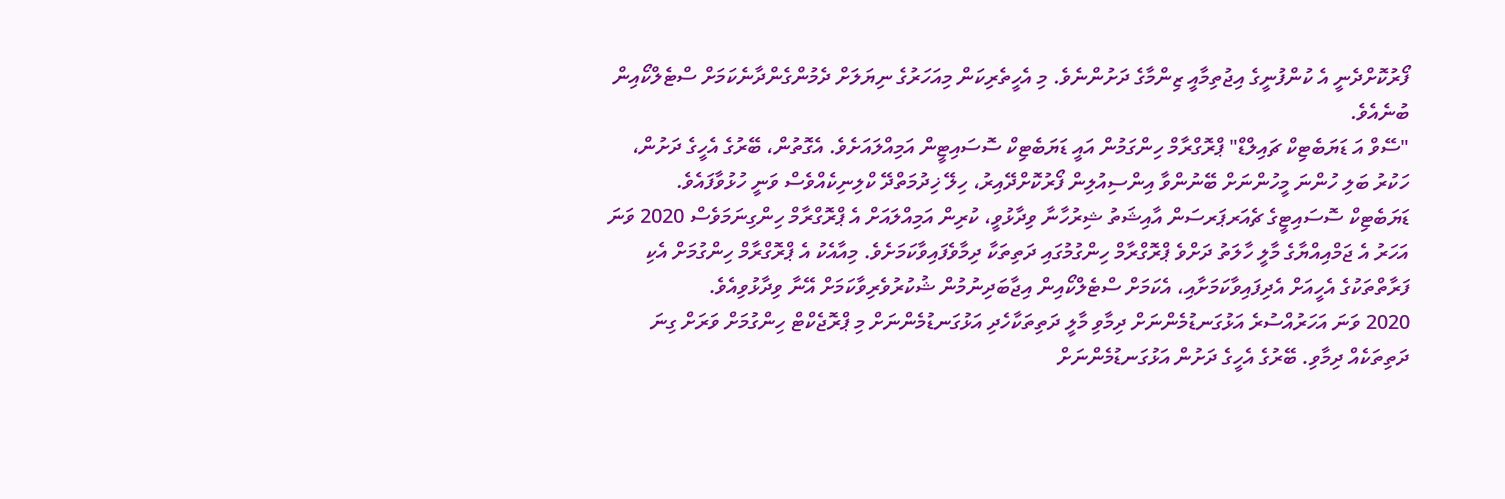ފޯރުކޮށްދެނީ އެ ކުންފުނީގެ އިޖުތިމާއީ ޒިންމާގެ ދަށުންނެވެ. މި އެހީތެރިކަން މިއަހަރުގެ ނިޔަލަށް ދެމުންގެންދާނެކަމަށް ސްޓެލްކޯއިން ބުނެއެވެ.
"ސޭވް އަ ޑަޔަބެޓިކް ޗައިލްޑް" ޕްރޮގްރާމް ހިންގަމުން އައީ ޑަޔަބެޓިކް ސޮސައިޓީން އަމިއްލައަށެވެ. އެގޮތުން، ބޭރުގެ އެހީގެ ދަށުން، ހަކުރު ބަލި ހުންނަ މީހުންނަށް ބޭނުންވާ އިންސިއުލިން ފޯރުކޮށްދޭއިރު، ހިލޭ ޚިދުމަތްދޭ ކްލިނިކެއްވެސް ވަނީ ހުޅުވާފައެވެ.
ޑަޔަބެޓިކް ސޮސައިޓީގެ ޗެއަރޕަރސަން އާއިޝަތު ޝިރުހާނާ ވިދާޅުވީ، ކުރިން އަމިއްލައަށް އެ ޕްރޮގްރާމް ހިންގިނަމަވެސް 2020 ވަނަ އަހަރު އެ ޖަމްއިއްޔާގެ މާލީ ހާލަތު ދަށްވެ ޕްރޮގްރާމް ހިންގުމުގައި ދަތިތަކާ ދިމާވެފައިވާކަމަށެވެ. މިއާއެކު އެ ޕްރޮގްރާމް ހިންގުމަށް އެކި ފަރާތްތަކުގެ އެހީއަށް އެދިފައިވާކަމަށާއި، އެކަމަށް ސްޓެލްކޯއިން އިޖާބަދިނުމުން ޝުކުރުވެރިވާކަމަށް އޭނާ ވިދާޅުވިއެވެ.
2020 ވަނަ އަހަރުއްސުރެ އަޅުގަނޑުމެންނަށް ދިމާވި މާލީ ދަތިތަކާހެދި އަޅުގަނޑުމެންނަށް މި ޕްރޮޖެކްޓް ހިންގުމަށް ވަރަށް ގިނަ ދަތިތަކެއް ދިމާވި. ބޭރުގެ އެހީގެ ދަށުން އަޅުގަނޑުމެންނަށް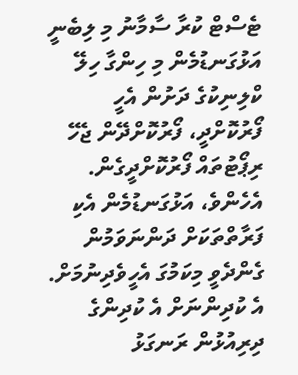ޓެސްޓް ކުރާ ސާމާނު މި ލިބެނީ އަޅުގަނޑުމެން މި ހިންގާ ހިލޭ ކްލިނިކުގެ ދަށުން އެހީ ފޯރުކޮށްދީ، ފޯރުކޮށްދޭން ޖެހޭ ރިޕޯޓުތައް ފޯރުކޮށްދީގެން. އެހެންވެ، އަޅުގަނޑުމެން އެކި ފަރާތްތަކަށް ދަންނަވަމުން ގެންދެވީ މިކަމުގަ އެހީވެދިނުމަށް. އެ ކުދިންނަށް އެ ކުދިންގެ ދިރިއުޅުން ރަނގަޅު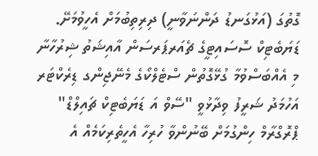ގޮތުގަ (އަޅުގަނޑު ދަންނަވާނީ) ދިރިތިބުމަށް އެހީވުމަށޭ.
ޑަޔަބެޓިކް ސޮސައިޓީގެ ޗެއަރޕަރސަން އާއިޝަތު ޝިރުހާނާ
މި އެއްބަސްވުމާ ގުޅޭގޮތުން ސްޓެލްކޯގެ މެނޭޖިންގ ޑިރެކްޓަރ އަހުމަދު ޝަރީފު ވިދާޅުވީ "ސޭވް އަ ޑަޔަބެޓިކް ޗައިލްޑް" ޕްރޮގްރާމް ހިންގުމަށް ބޭނުންވާ ހުރިހާ އެހީތެރިކަމެއް އެ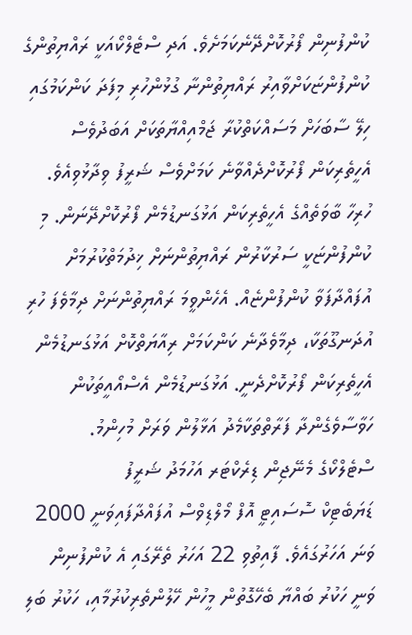ކުންފުނިން ފޯރުކޮށްދޭނެކަމަށެވެ. އަދި ސްޓެލްކޯއަކީ ރައްޔިތުންގެ ކުންފުންޏަކަށްވާއިރު ރައްޔިތުންނާ ގުޅުންހުރި މިފަދަ ކަންކަމުގައި ހިލޭ ސާބަހަށް މަސައްކަތްކުރާ ޖަމްއިއްޔާތަކަށް އަބަދުވެސް އެހީތެރިކަން ފޯރުކޮށްދެއްވާނެ ކަމަށްވެސް ޝަރީފު ވިދާޅުވިއެވެ.
ހުރިހާ ބާވަތެއްގެ އެހީތެރިކަން އަޅުގަނޑުމެން ފޯރުކޮށްދޭނަން. މި ކުންފުންޏަކީ ސަރުކާރުން ރައްޔިތުންނަށް ޚިދުމަތްކުރުމަށް އުފައްދާފަވާ ކުންފުންޏެއް. އެހެންވީމަ ރައްޔިތުންނަށް ދިމާވެފަ ހުރި އުދަނގޫތަކާ، ދިމާވެދާނެ ކަންކަމަށް ރިއާޔަތްކޮށް އަޅުގަނޑުމެން އެހީތެރިކަން ފޯރުކޮށްދެނީ. އަޅުގަނޑުމެން އެސްއޯއީތަކުން ހަވާސާވެގެންދާ ފަރާތްތަކާމެދު އަޅާލުން ވަރަށް މުހިންމު.
ސްޓެލްކޯގެ މެނޭޖިން ޑިރެކްޓަރ އަހުމަދު ޝަރީފު
ޑަޔަބެޓިކް ސޮސައިޓީ އޮފް މޯލްޑިވްސް އުފައްދާފައިވަނީ 2000 ވަނަ އަހަރުގައެވެ. ފާއިތުވި 22 އަހަރު ތެރޭގައި އެ ކުންފުނިން ވަނީ ހަކުރު ބައްޔާ ބެހޭގޮތުން މީހުން ހޭލުންތެރިކުރުމާއި، ހަކުރު ބަލި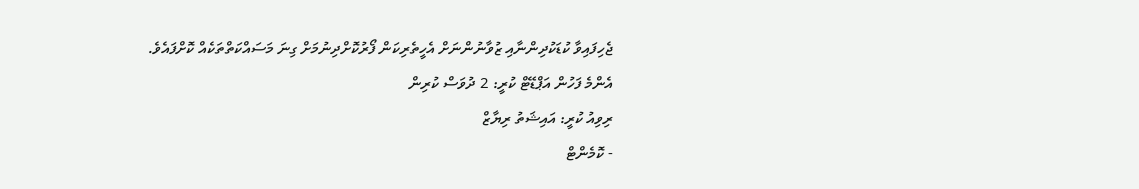ޖެހިފައިވާ ކުޑަކުދިންނާއި ޒުވާނުންނަށް އެހީތެރިކަން ފޯރުކޮށްދިނުމަށް ގިނަ މަސައްކަތްތަކެއް ކޮށްފައެވެ.
އެންމެ ފަހުން އަޕްޑޭޓް ކުރީ: 2 ދުވަސް ކުރިން
ރިވިއު ކުރީ: އައިޝަތު ރިޔާޒް
- ކޮމެންޓް